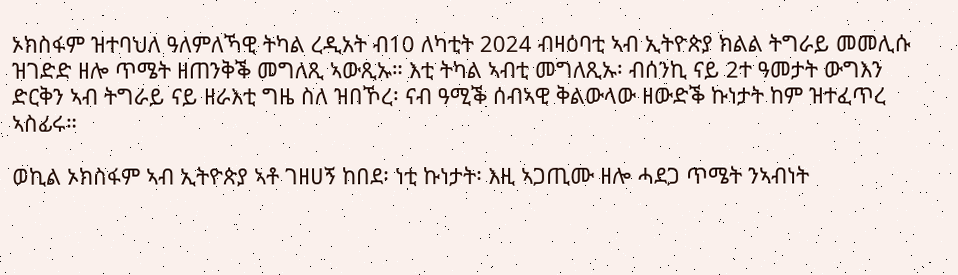ኦክስፋም ዝተባህለ ዓለምለኻዊ ትካል ረዲአት ብ10 ለካቲት 2024 ብዛዕባቲ ኣብ ኢትዮጵያ ክልል ትግራይ መመሊሱ ዝገድድ ዘሎ ጥሜት ዘጠንቅቕ መግለጺ ኣውጺኡ። እቲ ትካል ኣብቲ መግለጺኡ፡ ብሰንኪ ናይ 2ተ ዓመታት ውግእን ድርቅን ኣብ ትግራይ ናይ ዘራእቲ ግዜ ስለ ዝበኾረ፡ ናብ ዓሚቕ ሰብኣዊ ቅልውላው ዘውድቕ ኩነታት ከም ዝተፈጥረ ኣስፊሩ።

ወኪል ኦክስፋም ኣብ ኢትዮጵያ ኣቶ ገዘሀኝ ከበደ፡ ነቲ ኩነታት፡ እዚ ኣጋጢሙ ዘሎ ሓደጋ ጥሜት ንኣብነት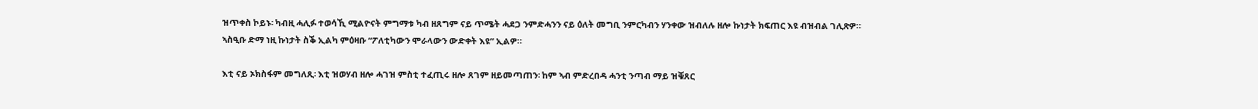ዝጥቀስ ኮይኑ፡ ካብዚ ሓሊፉ ተወሳኺ ሚልዮናት ምግማቱ ካብ ዘጸግም ናይ ጥሜት ሓደጋ ንምድሓንን ናይ ዕለት መግቢ ንምርካብን ሃንቀው ዝብለሉ ዘሎ ኩነታት ክፍጠር እዩ ብዝብል ገሊጽዎ። ኣስዒቡ ድማ ነዚ ኩነታት ስቕ ኢልካ ምዕዛቡ “ፖለቲካውን ሞራላውን ውድቀት እዩ” ኢልዎ።

እቲ ናይ ኦክስፋም መግለጺ፡ እቲ ዝወሃብ ዘሎ ሓገዝ ምስቲ ተፈጢሩ ዘሎ ጸገም ዘይመጣጠን፡ ከም ኣብ ምድረበዳ ሓንቲ ንጣብ ማይ ዝቑጸር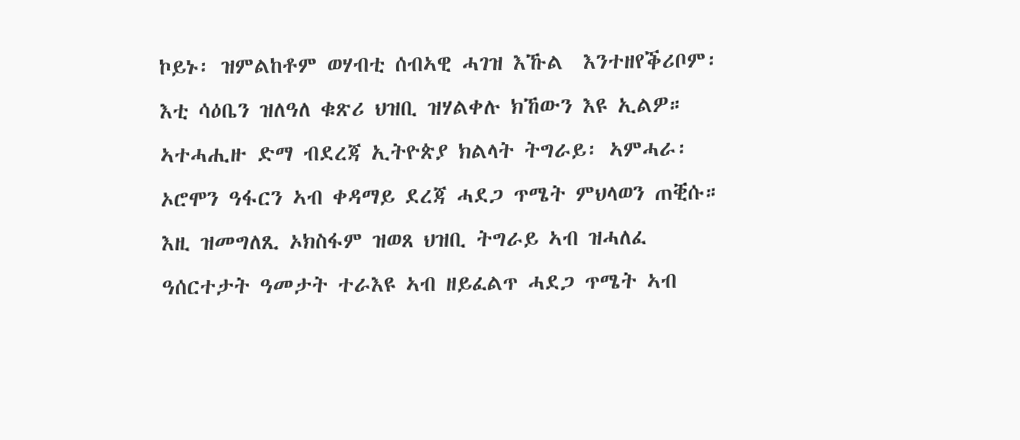ኮይኑ፡ ዝምልከቶም ወሃብቲ ሰብኣዊ ሓገዝ እኹል  እንተዘየቕሪቦም፡ እቲ ሳዕቤን ዝለዓለ ቁጽሪ ህዝቢ ዝሃልቀሉ ክኸውን እዩ ኢልዎ። ኣተሓሒዙ ድማ ብደረጃ ኢትዮጵያ ክልላት ትግራይ፡ ኣምሓራ፡ ኦሮሞን ዓፋርን ኣብ ቀዳማይ ደረጃ ሓደጋ ጥሜት ምህላወን ጠቒሱ። እዚ ዝመግለጺ ኦክስፋም ዝወጸ ህዝቢ ትግራይ ኣብ ዝሓለፈ ዓሰርተታት ዓመታት ተራእዩ ኣብ ዘይፈልጥ ሓደጋ ጥሜት ኣብ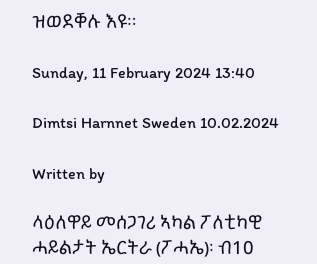ዝወደቐሉ እዩ።

Sunday, 11 February 2024 13:40

Dimtsi Harnnet Sweden 10.02.2024

Written by

ላዕለዋይ መሰጋገሪ ኣካል ፖለቲካዊ ሓይልታት ኤርትራ (ፖሓኤ)፡ ብ10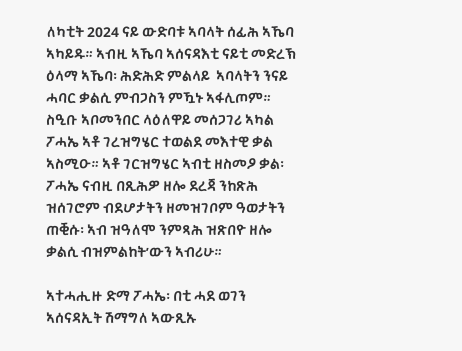ለካቲት 2024 ናይ ውድባቱ ኣባላት ሰፊሕ ኣኼባ ኣካይዱ። ኣብዚ ኣኼባ ኣሰናዳእቲ ናይቲ መድረኽ ዕላማ ኣኼባ፡ ሕድሕድ ምልላይ  ኣባላትን ንናይ ሓባር ቃልሲ ምብጋስን ምዃኑ ኣፋሊጦም። ስዒቡ ኣቦመንበር ላዕለዋይ መሰጋገሪ ኣካል ፖሓኤ ኣቶ ገረዝግሄር ተወልደ መእተዊ ቃል ኣስሚዑ። ኣቶ ገርዝግሄር ኣብቲ ዘስመዖ ቃል፡ ፖሓኤ ናብዚ በጺሕዎ ዘሎ ደረጃ ንከጽሕ ዝሰገሮም ብደሆታትን ዘመዝገቦም ዓወታትን ጠቒሱ፡ ኣብ ዝዓለሞ ንምጻሕ ዝጽበዮ ዘሎ ቃልሲ ብዝምልከት’ውን ኣብሪሁ።

ኣተሓሒዙ ድማ ፖሓኤ፡ በቲ ሓደ ወገን ኣሰናዳኢት ሽማግለ ኣውጺኡ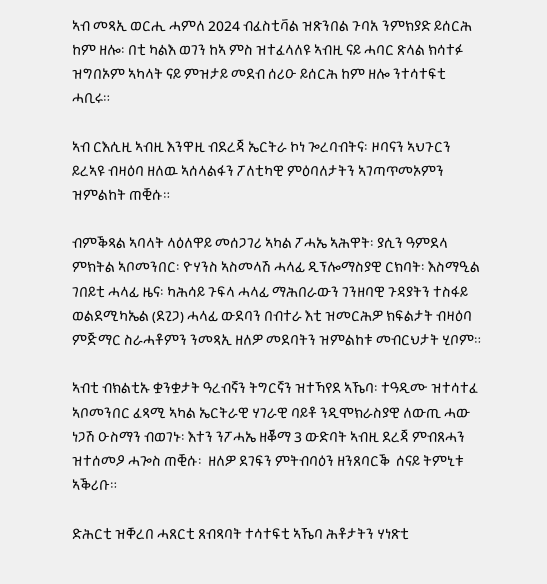ኣብ መጻኢ ወርሒ ሓምለ 2024 ብፈስቲቫል ዝጽንበል ጉባአ ንምክያድ ይሰርሕ ከም ዘሎ፡ በቲ ካልእ ወገን ከኣ ምስ ዝተፈላለዩ ኣብዚ ናይ ሓባር ጽላል ክሳተፉ ዝግበኦም ኣካላት ናይ ምዝታይ መደብ ሰሪዑ ይሰርሕ ከም ዘሎ ንተሳተፍቲ ሓቢሩ።

ኣብ ርእሲዚ ኣብዚ እንዋዚ ብደረጃ ኤርትራ ኮነ ጐረባብትና፡ ዞባናን ኣህጉርን ይረኣዩ ብዛዕባ ዘለዉ ኣሰላልፋን ፖለቲካዊ ምዕባለታትን ኣገጣጥመኦምን ዝምልከት ጠቒሱ።

ብምቕጻል ኣባላት ላዕለዋይ መሰጋገሪ ኣካል ፖሓኤ ኣሕዋት፡ ያሲን ዓምደላ ምክትል ኣቦመንበር፡ ዮሃንስ ኣስመላሽ ሓላፊ ዲፕሎማስያዊ ርክባት፡ እስማዒል ገበይቲ ሓላፊ ዜና፡ ካሕሳይ ጉፍላ ሓላፊ ማሕበራውን ገንዘባዊ ጉዳያትን ተስፋይ ወልደሚካኤል (ደጊጋ) ሓላፊ ውደባን በብተራ እቲ ዝመርሕዎ ክፍልታት ብዛዕባ ምጅማር ስራሓቶምን ንመጻኢ ዘለዎ መደባትን ዝምልከቱ መብርህታት ሂቦም።

ኣብቲ ብክልቲኡ ቋንቋታት ዓረብኛን ትግርኛን ዝተኻየደ ኣኼባ፡ ተዓዲሙ ዝተሳተፈ ኣቦመንበር ፈጻሚ ኣካል ኤርትራዊ ሃገራዊ ባይቶ ንዲሞክራስያዊ ለውጢ ሓው ነጋሽ ዑስማን ብወገኑ፡ እተን ንፖሓኤ ዘቖማ 3 ውድባት ኣብዚ ደረጃ ምብጸሓን ዝተሰመዖ ሓጐስ ጠቒሱ፡  ዘለዎ ደገፍን ምትብባዕን ዘንጸባርቕ  ሰናይ ትምኒቱ ኣቕሪቡ።

ድሕርቲ ዝቐረበ ሓጸርቲ ጸብጻባት ተሳተፍቲ ኣኼባ ሕቶታትን ሃነጽቲ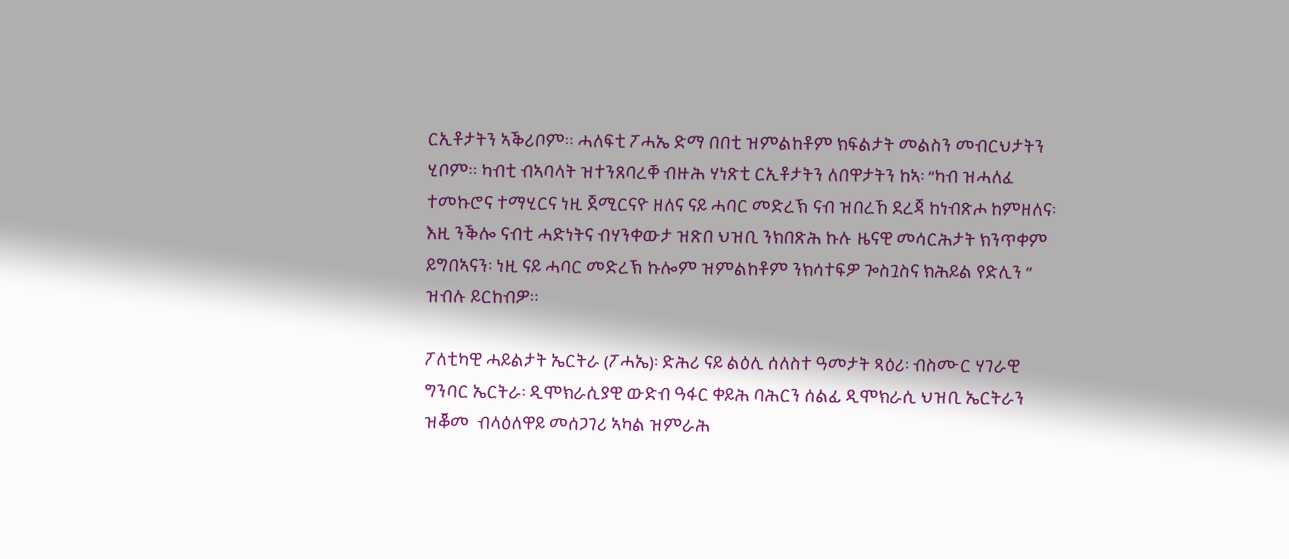ርኢቶታትን ኣቕሪቦም። ሓለፍቲ ፖሓኤ ድማ በበቲ ዝምልከቶም ክፍልታት መልስን መብርህታትን ሂቦም። ካብቲ ብኣባላት ዝተንጸባረቐ ብዙሕ ሃነጽቲ ርኢቶታትን ለበዋታትን ከኣ፡ “ካብ ዝሓለፈ ተመኩሮና ተማሂርና ነዚ ጀሚርናዮ ዘለና ናይ ሓባር መድረኽ ናብ ዝበረኸ ደረጃ ከነብጽሖ ከምዘለና፡ እዚ ንቕሎ ናብቲ ሓድነትና ብሃንቀውታ ዝጽበ ህዝቢ ንክበጽሕ ኩሉ ዜናዊ መሳርሕታት ክንጥቀም ይግበኣናን፡ ነዚ ናይ ሓባር መድረኽ ኩሎም ዝምልከቶም ንክሳተፍዎ ጐስጓስና ክሕይል የድሊን ” ዝብሉ ይርከብዎ።

ፖለቲካዊ ሓይልታት ኤርትራ (ፖሓኤ)፡ ድሕሪ ናይ ልዕሊ ሰለስተ ዓመታት ጻዕሪ፡ ብስሙር ሃገራዊ ግንባር ኤርትራ፡ ዲሞክራሲያዊ ውድብ ዓፋር ቀይሕ ባሕርን ሰልፊ ዲሞክራሲ ህዝቢ ኤርትራን ዝቖመ  ብላዕለዋይ መሰጋገሪ ኣካል ዝምራሕ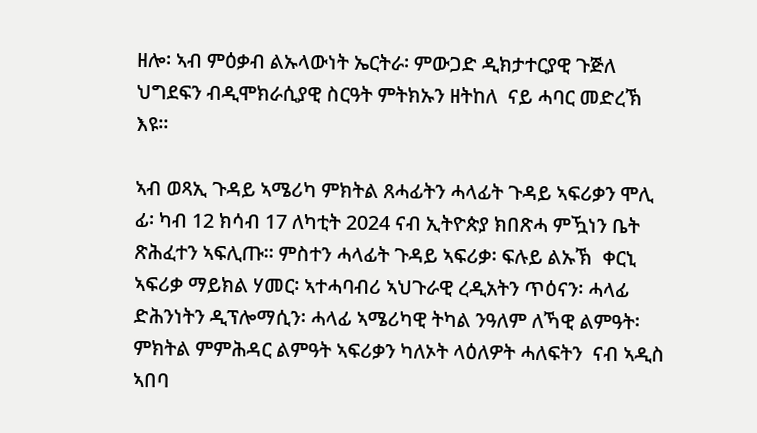ዘሎ፡ ኣብ ምዕቃብ ልኡላውነት ኤርትራ፡ ምውጋድ ዲክታተርያዊ ጉጅለ ህግደፍን ብዲሞክራሲያዊ ስርዓት ምትክኡን ዘትከለ  ናይ ሓባር መድረኽ እዩ።

ኣብ ወጻኢ ጉዳይ ኣሜሪካ ምክትል ጸሓፊትን ሓላፊት ጉዳይ ኣፍሪቃን ሞሊ ፊ፡ ካብ 12 ክሳብ 17 ለካቲት 2024 ናብ ኢትዮጵያ ክበጽሓ ምዃነን ቤት ጽሕፈተን ኣፍሊጡ። ምስተን ሓላፊት ጉዳይ ኣፍሪቃ፡ ፍሉይ ልኡኽ  ቀርኒ ኣፍሪቃ ማይክል ሃመር፡ ኣተሓባብሪ ኣህጉራዊ ረዲአትን ጥዕናን፡ ሓላፊ ድሕንነትን ዲፕሎማሲን፡ ሓላፊ ኣሜሪካዊ ትካል ንዓለም ለኻዊ ልምዓት፡ ምክትል ምምሕዳር ልምዓት ኣፍሪቃን ካለኦት ላዕለዎት ሓለፍትን  ናብ ኣዲስ ኣበባ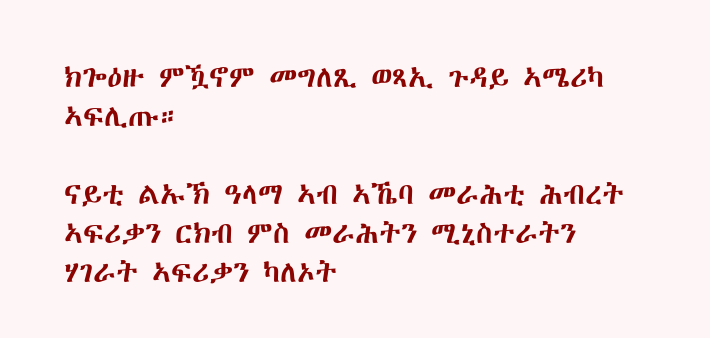ክጐዕዙ ምዃኖም መግለጺ ወጻኢ ጉዳይ ኣሜሪካ ኣፍሊጡ።

ናይቲ ልኡኽ ዓላማ ኣብ ኣኼባ መራሕቲ ሕብረት ኣፍሪቃን ርክብ ምስ መራሕትን ሚኒስተራትን ሃገራት ኣፍሪቃን ካለኦት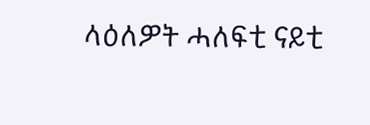ላዕለዎት ሓለፍቲ ናይቲ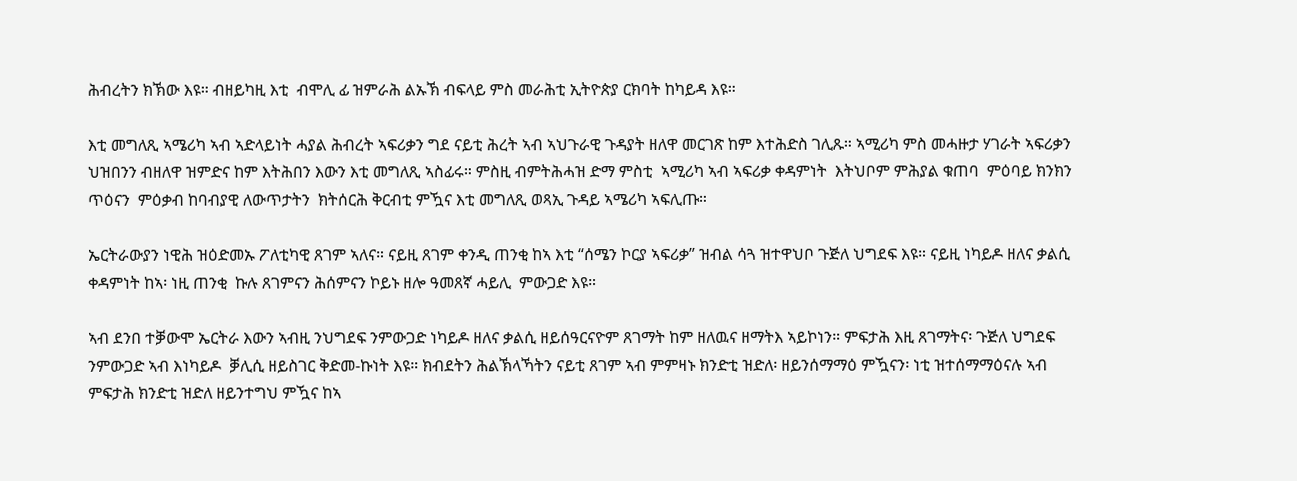ሕብረትን ክኽው እዩ። ብዘይካዚ እቲ  ብሞሊ ፊ ዝምራሕ ልኡኽ ብፍላይ ምስ መራሕቲ ኢትዮጵያ ርክባት ከካይዳ እዩ።

እቲ መግለጺ ኣሜሪካ ኣብ ኣድላይነት ሓያል ሕብረት ኣፍሪቃን ግደ ናይቲ ሕረት ኣብ ኣህጉራዊ ጉዳያት ዘለዋ መርገጽ ከም እተሕድስ ገሊጹ። ኣሚሪካ ምስ መሓዙታ ሃገራት ኣፍሪቃን ህዝበንን ብዘለዋ ዝምድና ከም እትሕበን እውን እቲ መግለጺ ኣስፊሩ። ምስዚ ብምትሕሓዝ ድማ ምስቲ  ኣሚሪካ ኣብ ኣፍሪቃ ቀዳምነት  እትህቦም ምሕያል ቁጠባ  ምዕባይ ክንክን  ጥዕናን  ምዕቃብ ከባብያዊ ለውጥታትን  ክትሰርሕ ቅርብቲ ምዃና እቲ መግለጺ ወጻኢ ጉዳይ ኣሜሪካ ኣፍሊጡ።

ኤርትራውያን ነዊሕ ዝዕድመኡ ፖለቲካዊ ጸገም ኣለና። ናይዚ ጸገም ቀንዲ ጠንቂ ከኣ እቲ “ሰሜን ኮርያ ኣፍሪቃ” ዝብል ሳጓ ዝተዋህቦ ጉጅለ ህግደፍ እዩ። ናይዚ ነካይዶ ዘለና ቃልሲ ቀዳምነት ከኣ፡ ነዚ ጠንቂ  ኩሉ ጸገምናን ሕሰምናን ኮይኑ ዘሎ ዓመጸኛ ሓይሊ  ምውጋድ እዩ።

ኣብ ደንበ ተቓውሞ ኤርትራ እውን ኣብዚ ንህግደፍ ንምውጋድ ነካይዶ ዘለና ቃልሲ ዘይሰዓርናዮም ጸገማት ከም ዘለዉና ዘማትእ ኣይኮነን። ምፍታሕ እዚ ጸገማትና፡ ጉጅለ ህግደፍ ንምውጋድ ኣብ እነካይዶ  ቓሊሲ ዘይስገር ቅድመ-ኩነት እዩ። ክብደትን ሕልኽላኻትን ናይቲ ጸገም ኣብ ምምዛኑ ክንድቲ ዝድለ፡ ዘይንሰማማዕ ምዃናን፡ ነቲ ዝተሰማማዕናሉ ኣብ ምፍታሕ ክንድቲ ዝድለ ዘይንተግህ ምዃና ከኣ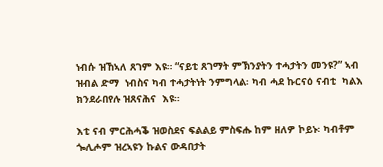ነብሱ ዝኸኣለ ጸገም እዩ። “ናይቲ ጸገማት ምኽንያትን ተሓታትን መንዩ?” ኣብ ዝብል ድማ  ነብስና ካብ ተሓታትነት ንምግላል፡ ካብ ሓደ ኩርናዕ ናብቲ  ካልእ ክንደራበየሉ ዝጸናሕና  እዩ።

እቲ ናብ ምርሕሓቕ ዝወስደና ፍልልይ ምስፍሑ ከም ዘለዎ ኮይኑ፡ ካብቶም ጐሊሖም ዝረኣዩን ኩልና ውዳበታት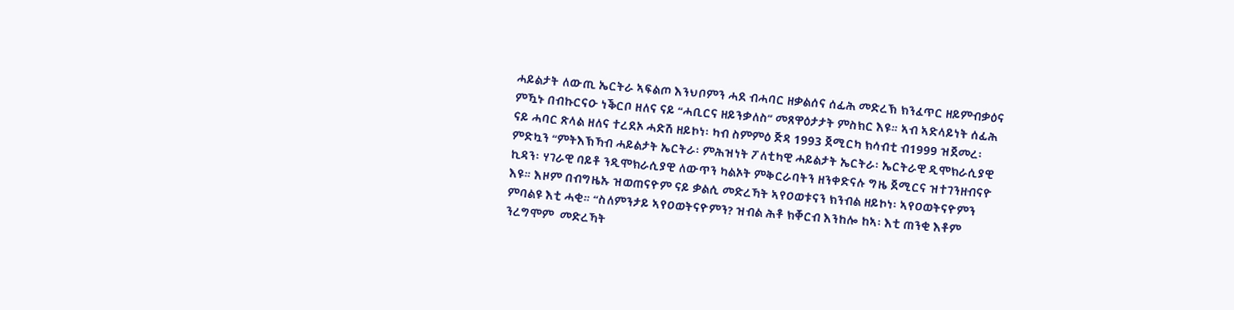ሓይልታት ለውጢ ኤርትራ ኣፍልጦ እንህቦምን ሓደ ብሓባር ዘቃልሰና ሰፊሕ መድረኽ ክንፈጥር ዘይምብቃዕና ምዃኑ በብኩርናዑ ነቕርቦ ዘለና ናይ “ሓቢርና ዘይንቃለስ” መጸዋዕታታት ምስክር እዩ። ኣብ ኣድላይነት ሰፊሕ ናይ ሓባር ጽላል ዘለና ተረደኦ ሓድሽ ዘይኮነ፡ ካብ ስምምዕ ጅዳ 1993 ጀሚርካ ክሳብቲ ብ1999 ዝጀመረ፡ ምድኳን “ምትእኽኻብ ሓይልታት ኤርትራ፡ ምሕዝነት ፖለቲካዊ ሓይልታት ኤርትራ፡ ኤርትራዊ ዲሞክራሲያዊ ኪዳን፡ ሃገራዊ ባይቶ ንዲሞክራሲያዊ ለውጥን ካልኦት ምቅርራባትን ዘንቀድናሉ ግዜ ጀሚርና ዝተገንዘብናዮ እዩ። እዞም በብግዜኡ ዝወጠናዮም ናይ ቃልሲ መድረኻት ኣየዐወቱናን ክንብል ዘይኮነ፡ ኣየዐወትናዮምን ምባልዩ እቲ ሓቂ። “ስለምንታይ ኣየዐወትናዮምን? ዝብል ሕቶ ክቐርብ እንከሎ ከኣ፡ እቲ ጠንቂ እቶም ንረግሞም  መድረኻት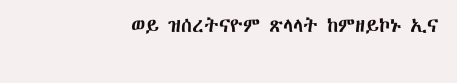ወይ ዝሰረትናዮም ጽላላት ከምዘይኮኑ ኢና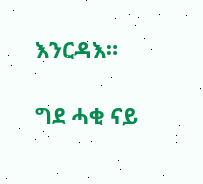እንርዳእ።

ግደ ሓቂ ናይ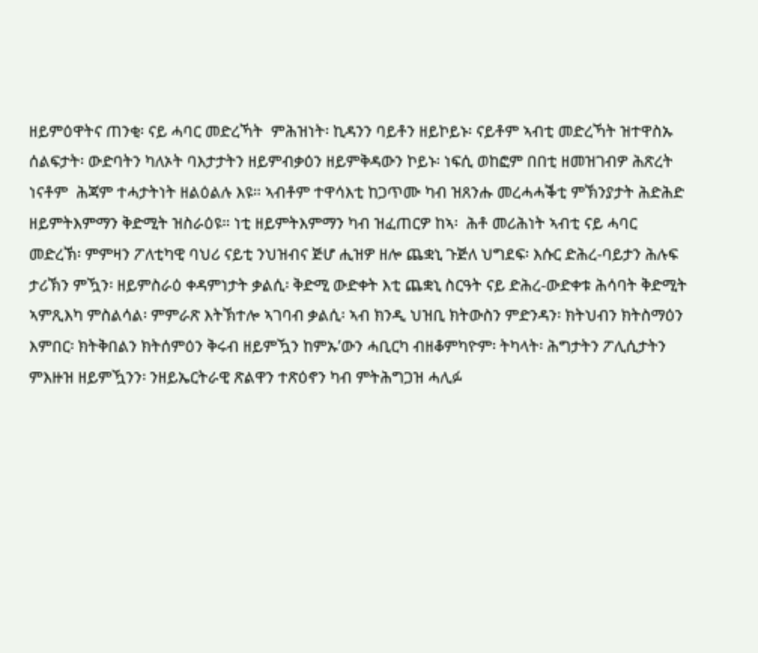ዘይምዕዋትና ጠንቂ፡ ናይ ሓባር መድረኻት  ምሕዝነት፡ ኪዳንን ባይቶን ዘይኮይኑ፡ ናይቶም ኣብቲ መድረኻት ዝተዋስኡ ሰልፍታት፡ ውድባትን ካለኦት ባእታታትን ዘይምብቃዕን ዘይምቅዳውን ኮይኑ፡ ነፍሲ ወከፎም በበቲ ዘመዝገብዎ ሕጽረት ነናቶም  ሕጃም ተሓታትነት ዘልዕልሉ እዩ። ኣብቶም ተዋሳእቲ ከጋጥሙ ካብ ዝጸንሑ መረሓሓቕቲ ምኽንያታት ሕድሕድ ዘይምትእምማን ቅድሚት ዝስራዕዩ። ነቲ ዘይምትእምማን ካብ ዝፈጠርዎ ከኣ፡  ሕቶ መሪሕነት ኣብቲ ናይ ሓባር መድረኽ፡ ምምዛን ፖለቲካዊ ባህሪ ናይቲ ንህዝብና ጅሆ ሒዝዎ ዘሎ ጨቋኒ ጉጅለ ህግደፍ፡ እሱር ድሕረ-ባይታን ሕሉፍ ታሪኽን ምዃን፡ ዘይምስራዕ ቀዳምነታት ቃልሲ፡ ቅድሚ ውድቀት እቲ ጨቋኒ ስርዓት ናይ ድሕረ-ውድቀቱ ሕሳባት ቅድሚት ኣምጺእካ ምስልሳል፡ ምምራጽ እትኽተሎ ኣገባብ ቃልሲ፡ ኣብ ክንዲ ህዝቢ ክትውስን ምድንዳን፡ ክትህብን ክትስማዕን እምበር፡ ክትቅበልን ክትሰምዕን ቅሩብ ዘይምዃን ከምኡ’ውን ሓቢርካ ብዘቆምካዮም፡ ትካላት፡ ሕግታትን ፖሊሲታትን ምእዙዝ ዘይምዃንን፡ ንዘይኤርትራዊ ጽልዋን ተጽዕኖን ካብ ምትሕግጋዝ ሓሊፉ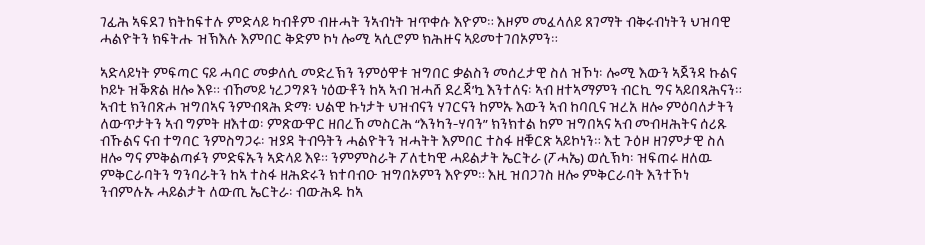ገፊሕ ኣፍደገ ክትከፍተሉ ምድላይ ካብቶም ብዙሓት ንኣብነት ዝጥቀሱ እዮም። እዞም መፈላለይ ጸገማት ብቅሩብነትን ህዝባዊ ሓልዮትን ክፍትሑ ዝኽእሉ እምበር ቅድም ኮነ ሎሚ ኣሲሮም ክሕዙና ኣይመተገበኦምን።

ኣድላይነት ምፍጣር ናይ ሓባር መቃለሲ መድረኽን ንምዕዋቱ ዝግበር ቃልስን መሰረታዊ ስለ ዝኾነ፡ ሎሚ እውን ኣጀንዳ ኩልና ኮይኑ ዝቕጽል ዘሎ እዩ። ብኸመይ ነረጋግጾን ነዕውቶን ከኣ ኣብ ዝሓሸ ደረጃ’ኳ እንተለና፡ ኣብ ዘተኣማምን ብርኪ ግና ኣይበጻሕናን። ኣብቲ ክንበጽሖ ዝግበኣና ንምብጻሕ ድማ፡ ህልዊ ኩነታት ህዝብናን ሃገርናን ከምኡ እውን ኣብ ከባቢና ዝረአ ዘሎ ምዕባለታትን ለውጥታትን ኣብ ግምት ዘእተወ፡ ምጽውዋር ዘበረኸ መስርሕ “እንካን-ሃባን” ክንክተል ከም ዝግበኣና ኣብ መብዛሕትና ሰሪጹ ብኹልና ናብ ተግባር ንምስግጋሩ፡ ዝያዳ ትብዓትን ሓልዮትን ዝሓትት እምበር ተስፋ ዘቑርጽ ኣይኮነን። እቲ ጉዕዞ ዘገምታዊ ስለ ዘሎ ግና ምቅልጣፉን ምድፍኡን ኣድላይ እዩ። ንምምስራት ፖለቲካዊ ሓይልታት ኤርትራ (ፖሓኤ) ወሲኽካ፡ ዝፍጠሩ ዘለዉ ምቅርራባትን ግንባራትን ከኣ ተስፋ ዘሕድሩን ክተባብዑ ዝግበኦምን እዮም። እዚ ዝበጋገስ ዘሎ ምቅርራባት እንተኾነ ንብምሉኡ ሓይልታት ለውጢ ኤርትራ፡ ብውሕዱ ከኣ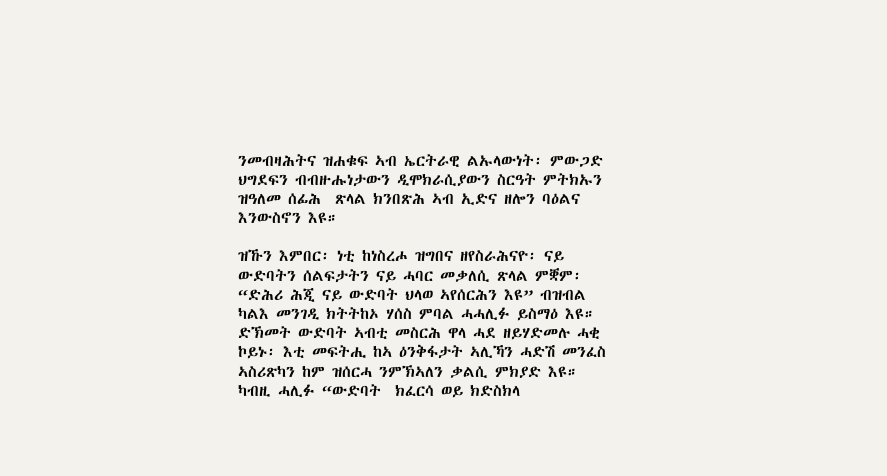ንመብዛሕትና ዝሐቁፍ ኣብ ኤርትራዊ ልኡላውነት፡ ምውጋድ ህግደፍን ብብዙሑነታውን ዲሞክራሲያውን ስርዓት ምትክኡን ዝዓለመ ሰፊሕ  ጽላል ክንበጽሕ ኣብ ኢድና ዘሎን ባዕልና እንውስኖን እዩ።

ዝኹን እምበር፡ ነቲ ከነስረሖ ዝግበና ዘየስራሕናዮ፡ ናይ ውድባትን ሰልፍታትን ናይ ሓባር መቃለሲ ጽላል ምቛም፡ “ድሕሪ ሕጂ ናይ ውድባት ህላወ ኣየሰርሕን እዩ” ብዝብል ካልእ መንገዲ ክትትከኦ ሃሰስ ምባል ሓሓሊፉ ይስማዕ እዩ። ድኽመት ውድባት ኣብቲ መስርሕ ዋላ ሓደ ዘይሃድመሉ ሓቂ ኮይኑ፡ እቲ መፍትሒ ከኣ ዕንቅፋታት ኣሊኻን ሓድሽ መንፈስ ኣስሪጽካን ከም ዝሰርሓ ንምኽኣለን ቃልሲ ምክያድ እዩ። ካብዚ ሓሊፉ “ውድባት  ክፈርሳ ወይ ክድስክላ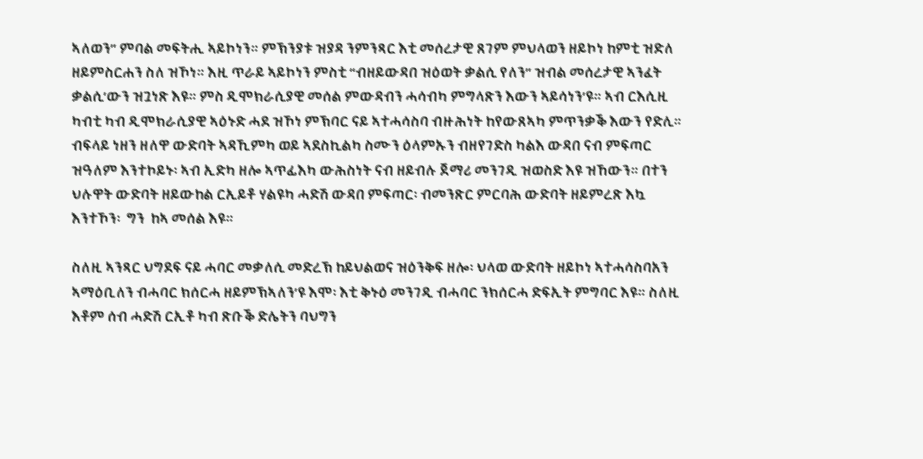ኣለወን” ምባል መፍትሒ ኣይኮነን። ምኽንያቱ ዝያዳ ንምንጻር እቲ መሰረታዊ ጸገም ምህላወን ዘይኮነ ከምቲ ዝድለ ዘይምስርሐን ስለ ዝኾነ። እዚ ጥራይ ኣይኮነን ምስቲ “ብዘይውዳበ ዝዕወት ቃልሲ የለን” ዝብል መሰረታዊ ኣንፈት ቃልሲ’ውን ዝጓነጽ እዩ። ምስ ዲሞክራሲያዊ መሰል ምውዳብን ሓሳብካ ምግላጽን እውን ኣይሳነን’ዩ። ኣብ ርእሲዚ ካብቲ ካብ ዲሞክራሲያዊ ኣዕኑድ ሓደ ዝኾነ ምኽባር ናይ ኣተሓሳስባ ብዙሕነት ከየውጸኣካ ምጥንቃቕ እውን የድሊ።  ብፍላይ ነዘን ዘለዋ ውድባት ኣዳኺምካ ወይ ኣደስኪልካ ስሙን ዕላምኡን ብዘየገድስ ካልእ ውዳበ ናብ ምፍጣር ዝዓለም እንተኮይኑ፡ ኣብ ኢድካ ዘሎ ኣጥፊእካ ውሕስነት ናብ ዘይብሉ ጀማሪ መንገዲ ዝወስድ እዩ ዝኸውን። በተን ህሉዋት ውድባት ዘይውከል ርኢይቶ ሃልዩካ ሓድሽ ውዳበ ምፍጣር፡ ብመንጽር ምርባሕ ውድባት ዘይምረጽ እኳ እንተኾን፡  ግን  ከኣ መሰል እዩ።

ስለዚ ኣንጻር ህግደፍ ናይ ሓባር መቃለሲ መድረኽ ከይህልወና ዝዕንቅፍ ዘሎ፡ ህላወ ውድባት ዘይኮነ ኣተሓሳስባአን ኣማዕቢለን ብሓባር ክሰርሓ ዘይምኽኣለን’ዩ እሞ፡ እቲ ቅኑዕ መንገዲ ብሓባር ንክሰርሓ ድፍኢት ምግባር እዩ። ስለዚ እቶም ሰብ ሓድሽ ርኢቶ ካብ ጽቡቕ ድሌትን ባህግን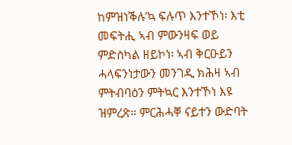ከምዝነቕሉ’ኳ ፍሉጥ እንተኾነ፡ እቲ መፍትሒ ኣብ ምውንዛፍ ወይ ምድስካል ዘይኮነ፡ ኣብ ቅርዑይን ሓላፍንነታውን መንገዲ ክሕዛ ኣብ ምትብባዕን ምትኳር እንተኾነ እዩ ዝምረጽ። ምርሕሓቐ ናይተን ውድባት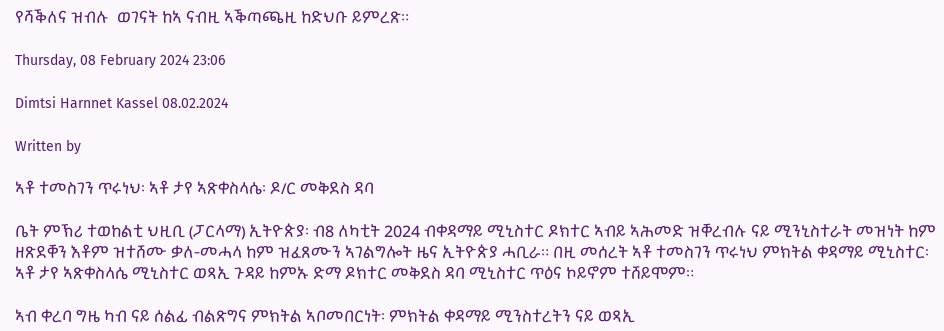የሻቕለና ዝብሉ  ወገናት ከኣ ናብዚ ኣቕጣጫዚ ከድህቡ ይምረጽ።

Thursday, 08 February 2024 23:06

Dimtsi Harnnet Kassel 08.02.2024

Written by

ኣቶ ተመስገን ጥሩነህ፡ ኣቶ ታየ ኣጽቀስላሴ፡ ዶ/ር መቅደስ ዳባ

ቤት ምኽሪ ተወከልቲ ህዚቢ (ፓርላማ) ኢትዮጵያ፡ ብ8 ለካቲት 2024 ብቀዳማይ ሚኒስተር ዶክተር ኣብይ ኣሕመድ ዝቐረብሉ ናይ ሚንኒስተራት መዝነት ከም ዘጽደቐን እቶም ዝተሸሙ ቃለ-መሓላ ከም ዝፈጸሙን ኣገልግሎት ዜና ኢትዮጵያ ሓቢራ። በዚ መሰረት ኣቶ ተመስገን ጥሩነህ ምክትል ቀዳማይ ሚኒስተር፡ ኣቶ ታየ ኣጽቀስላሴ ሚኒስተር ወጻኢ ጉዳይ ከምኡ ድማ ዶክተር መቅደስ ዳባ ሚኒስተር ጥዕና ኮይኖም ተሸይሞም።

ኣብ ቀረባ ግዜ ካብ ናይ ሰልፊ ብልጽግና ምክትል ኣቦመበርነት፡ ምክትል ቀዳማይ ሚንስተረትን ናይ ወጻኢ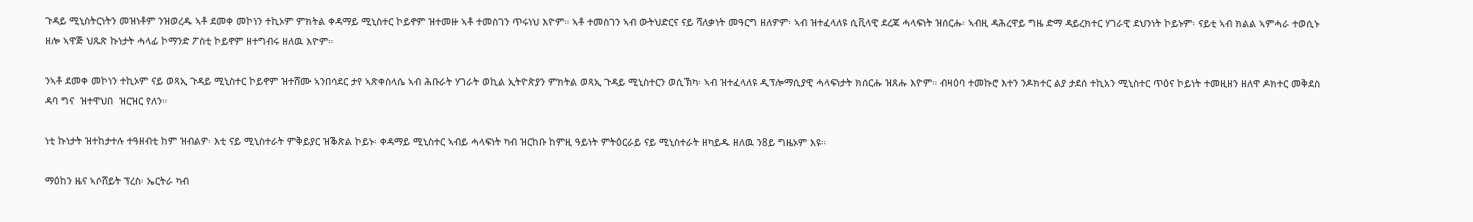ጉዳይ ሚኒስትርነትን መዝነቶም ንዝወረዱ ኣቶ ደመቀ መኮነን ተኪኦም ምክትል ቀዳማይ ሚኒስተር ኮይኖም ዝተመዙ ኣቶ ተመስገን ጥሩነህ እዮም። ኣቶ ተመስገን ኣብ ውትህድርና ናይ ሻለቃነት መዓርግ ዘለዎም፡ ኣብ ዝተፈላለዩ ሲቪላዊ ደረጃ ሓላፍነት ዝሰርሑ፡ ኣብዚ ዳሕረዋይ ግዜ ድማ ዳይረክተር ሃገራዊ ደህንነት ኮይኑም፡ ናይቲ ኣብ ክልል ኣምሓራ ተወሲኑ ዘሎ ኣዋጅ ህጹጽ ኩነታት ሓላፊ ኮማንድ ፖስቲ ኮይኖም ዘተግብሩ ዘለዉ እዮም።

ንኣቶ ደመቀ መኮነን ተኪኦም ናይ ወጻኢ ጉዳይ ሚኒስተር ኮይኖም ዝተሸሙ ኣንበሳደር ታየ ኣጽቀስላሴ ኣብ ሕቡራት ሃገራት ወኪል ኢትዮጵያን ምክትል ወጻኢ ጉዳይ ሚኒስተርን ወሲኽካ፡ ኣብ ዝተፈላለዩ ዲፕሎማሲያዊ ሓላፍነታት ክሰርሑ ዝጸሑ እዮም። ብዛዕባ ተመኩሮ እተን ንዶክተር ልያ ታደሰ ተኪአን ሚኒስተር ጥዕና ኮይነት ተመዚዘን ዘለዋ ዶክተር መቅደስ ዳባ ግና  ዝተዋህበ  ዝርዝር የለን።

ነቲ ኩነታት ዝተከታተሉ ተዓዘብቲ ከም ዝብልዎ፡ እቲ ናይ ሚኒስተራት ምቅይያር ዝቕጽል ኮይኑ፡ ቀዳማይ ሚኒስተር ኣብይ ሓላፍነት ካብ ዝርከቡ ከምዚ ዓይነት ምትዕርራይ ናይ ሚኒስተራት ዘካይዱ ዘለዉ ን8ይ ግዜኦም እዩ።

ማዕከን ዜና ኣሶሸይት ፕረስ፡ ኤርትራ ካብ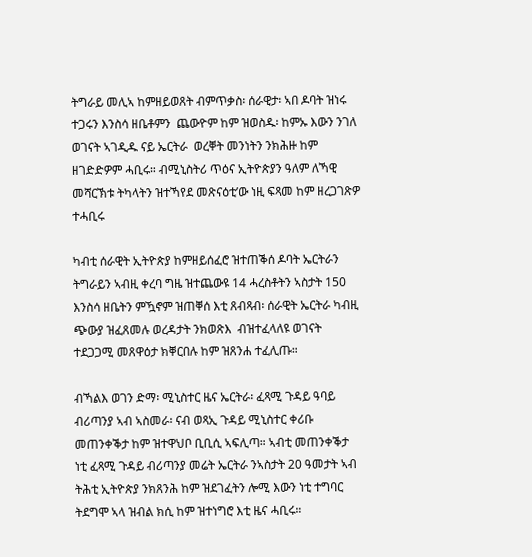ትግራይ መሊኣ ከምዘይወጸት ብምጥቃስ፡ ሰራዊታ፡ ኣበ ዶባት ዝነሩ ተጋሩን እንስሳ ዘቤቶምን  ጨውዮም ከም ዝወስዱ፡ ከምኡ እውን ንገለ ወገናት ኣገዲዱ ናይ ኤርትራ  ወረቐት መንነትን ንክሕዙ ከም ዘገድድዎም ሓቢሩ። ብሚኒስትሪ ጥዕና ኢትዮጵያን ዓለም ለኻዊ መሻርኽቱ ትካላትን ዝተኻየደ መጽናዕቲ’ው ነዚ ፍጻመ ከም ዘረጋገጽዎ ተሓቢሩ

ካብቲ ሰራዊት ኢትዮጵያ ከምዘይሰፈሮ ዝተጠቕሰ ዶባት ኤርትራን ትግራይን ኣብዚ ቀረባ ግዜ ዝተጨውዩ 14 ሓረስቶትን ኣስታት 150 እንስሳ ዘቤትን ምዃኖም ዝጠቐሰ እቲ ጸብጻብ፡ ሰራዊት ኤርትራ ካብዚ ጭውያ ዝፈጸመሉ ወረዳታት ንክወጽእ  ብዝተፈላለዩ ወገናት ተደጋጋሚ መጸዋዕታ ክቐርበሉ ከም ዝጸንሐ ተፈሊጡ።

ብኻልእ ወገን ድማ፡ ሚኒስተር ዜና ኤርትራ፡ ፈጻሚ ጉዳይ ዓባይ ብሪጣንያ ኣብ ኣስመራ፡ ናብ ወጻኢ ጉዳይ ሚኒስተር ቀሪቡ መጠንቀቕታ ከም ዝተዋህቦ ቢቢሲ ኣፍሊጣ። ኣብቲ መጠንቀቕታ ነቲ ፈጻሚ ጉዳይ ብሪጣንያ መሬት ኤርትራ ንኣስታት 20 ዓመታት ኣብ ትሕቲ ኢትዮጵያ ንክጸንሕ ከም ዝደገፈትን ሎሚ እውን ነቲ ተግባር ትደግሞ ኣላ ዝብል ክሲ ከም ዝተነግሮ እቲ ዜና ሓቢሩ።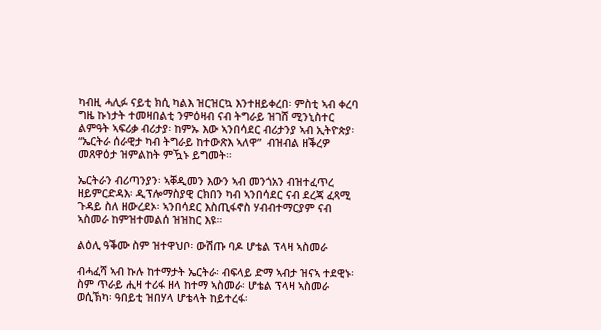ካብዚ ሓሊፉ ናይቲ ክሲ ካልእ ዝርዝርኳ እንተዘይቀረበ፡ ምስቲ ኣብ ቀረባ ግዜ ኩነታት ተመዛበልቲ ንምዕዛብ ናብ ትግራይ ዝገሸ ሚንኒስተር ልምዓት ኣፍሪቃ ብሪታያ፡ ከምኡ እው ኣንበሳደር ብሪታንያ ኣብ ኢትዮጵያ፡ “ኤርትራ ሰራዊታ ካብ ትግራይ ከተውጽእ ኣለዋ”  ብዝብል ዘቕረዎ መጸዋዕታ ዝምልከት ምዃኑ ይግመት።

ኤርትራን ብሪጣንያን፡ ኣቐዲመን እውን ኣብ መንጎአን ብዝተፈጥረ ዘይምርድዳእ፡ ዲፕሎማስያዊ ርክበን ካብ ኣንበሳደር ናብ ደረጃ ፈጻሚ ጉዳይ ስለ ዘውረደኦ፡ ኣንበሳደር እስጢፋኖስ ሃብብተማርያም ናብ ኣስመራ ከምዝተመልሰ ዝዝከር እዩ።

ልዕሊ ዓቕሙ ስም ዝተዋህቦ፡ ውሽጡ ባዶ ሆቴል ፕላዛ ኣስመራ

ብሓፈሻ ኣብ ኩሉ ከተማታት ኤርትራ፡ ብፍላይ ድማ ኣብታ ዝናኣ ተደዊኑ፡ ስም ጥራይ ሒዛ ተሪፋ ዘላ ከተማ ኣስመራ፡ ሆቴል ፕላዛ ኣስመራ ወሲኽካ፡ ዓበይቲ ዝበሃላ ሆቴላት ከይተረፋ፡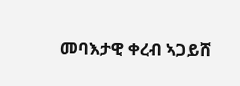መባእታዊ ቀረብ ኣጋይሸ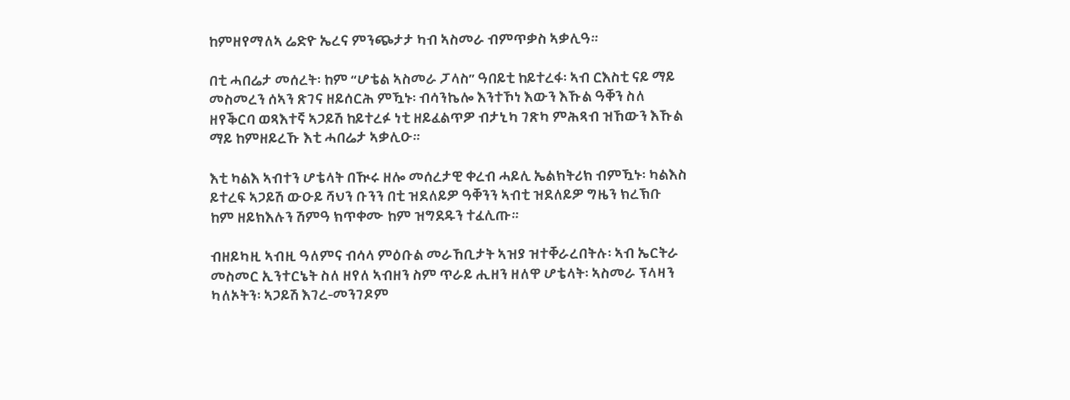ከምዘየማለኣ ሬድዮ ኤረና ምንጭታታ ካብ ኣስመራ ብምጥቃስ ኣቃሊዓ።

በቲ ሓበሬታ መሰረት፡ ከም “ሆቴል ኣስመራ ፓላስ” ዓበይቲ ከይተረፋ፡ ኣብ ርእስቲ ናይ ማይ መስመረን ሰኣን ጽገና ዘይሰርሕ ምዃኑ፡ ብሳንኬሎ እንተኾነ እውን እኹል ዓቐን ስለ ዘየቕርባ ወጻእተኛ ኣጋይሽ ከይተረፉ ነቲ ዘይፈልጥዎ ብታኒካ ገጽካ ምሕጻብ ዝኸውን እኹል ማይ ከምዘይረኹ እቲ ሓበሬታ ኣቃሊዑ።

እቲ ካልእ ኣብተን ሆቴላት በዂሩ ዘሎ መሰረታዊ ቀረብ ሓይሊ ኤልክትሪክ ብምዃኑ፡ ካልእስ ይተረፍ ኣጋይሽ ውዑይ ሻህን ቡንን በቲ ዝደለይዎ ዓቐንን ኣብቲ ዝደለይዎ ግዜን ክረኽቡ ከም ዘይክእሉን ሽምዓ ክጥቀሙ ከም ዝግደዱን ተፈሊጡ።

ብዘይካዚ ኣብዚ ዓለምና ብሳላ ምዕቡል መራኸቢታት ኣዝያ ዝተቐራረበትሉ፡ ኣብ ኤርትራ መስመር ኢንተርኔት ስለ ዘየለ ኣብዘን ስም ጥራይ ሒዘን ዘለዋ ሆቴላት፡ ኣስመራ ፕላዛን ካለኦትን፡ ኣጋይሽ እገረ-መንገዶም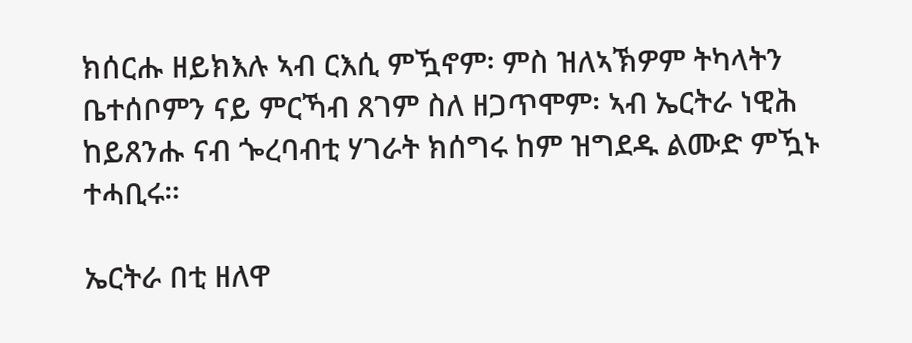ክሰርሑ ዘይክእሉ ኣብ ርእሲ ምዃኖም፡ ምስ ዝለኣኽዎም ትካላትን ቤተሰቦምን ናይ ምርኻብ ጸገም ስለ ዘጋጥሞም፡ ኣብ ኤርትራ ነዊሕ ከይጸንሑ ናብ ጐረባብቲ ሃገራት ክሰግሩ ከም ዝግደዱ ልሙድ ምዃኑ ተሓቢሩ።

ኤርትራ በቲ ዘለዋ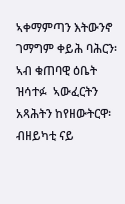ኣቀማምጣን እትውንኖ ገማግም ቀይሕ ባሕርን፡ ኣብ ቁጠባዊ ዕቤት ዝሳተፉ  ኣውፈርትን አጻሕትን ከየዘውትርዋ፡ ብዘይካቲ ናይ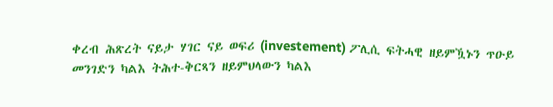ቀረብ ሕጽረት ናይታ ሃገር ናይ ወፍሪ (investement) ፖሊሲ ፍትሓዊ ዘይምዃኑን ጥዑይ መንገድን ካልእ ትሕተ-ቅርጻን ዘይምህላውን ካልእ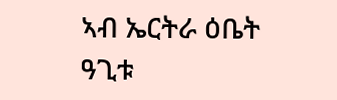ኣብ ኤርትራ ዕቤት ዓጊቱ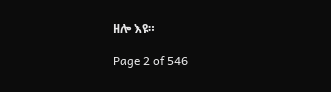ዘሎ እዩ።

Page 2 of 546